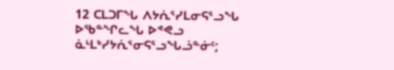12 ᑕᒪᑐᒥᖓ ᐱᔭᕇᕐᓯᒪᓂᕋᕐᓗᖓ ᐅᖃᓐᖏᓚᖓ ᐅᕝᕙᓗ ᓈᒻᒪᒃᓯᔭᕇᕐᓂᕋᕐᓗᖓᓘᓐᓃᑦ;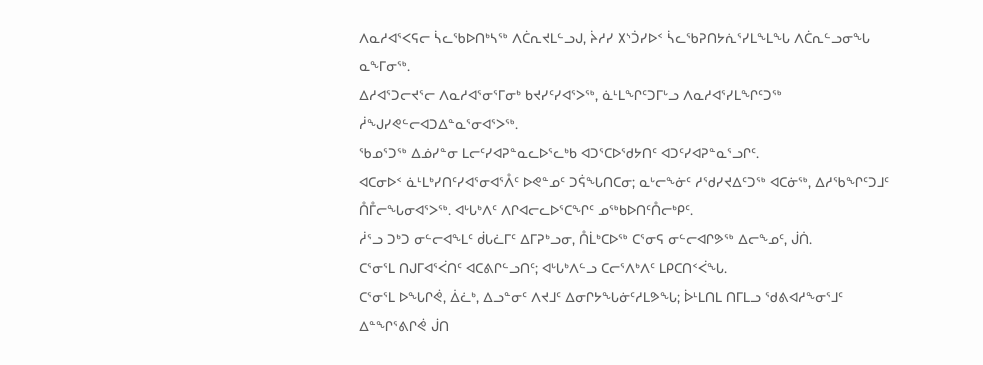ᐱᓇᓱᐊᕐᐸᕋᓕ ᓵᓚᖃᐅᑎᒃᓴᖅ ᐱᑖᕆᔪᒪᓪᓗᒍ, ᔩᓱᓯ ᙭ᔅᑑᓯᐅᑉ ᓵᓚᖃᕈᑎᔭᕇᕐᓯᒪᖕᒪᖓ ᐱᑖᕆᓪᓗᓂᖓ ᓇᖕᒥᓂᖅ.
ᐃᓱᐊᕐᑐᓕᔪᕐᓕ ᐱᓇᓱᐊᕐᓂᕐᒥᓂᒃ ᑲᔪᓯᑦᓯᐊᕐᐳᖅ, ᓈᒻᒪᖏᑦᑐᒥᒡᓗ ᐱᓇᓱᐊᕐᓯᒪᖏᑦᑐᖅ ᓲᖑᓯᕙᓪᓕᐊᑐᐃᓐᓇᕐᓂᐊᕐᐳᖅ.
ᖃᓄᕐᑐᖅ ᐃᓅᓯᓐᓂ ᒪᓕᑦᓯᐊᕈᓐᓇᓚᐅᕐᓚᒃᑲ ᐊᑐᕐᑕᐅᖁᔭᑎᑦ ᐊᑐᑦᓯᐊᕈᓐᓇᕐᓗᒋᑦ.
ᐊᑕᓂᐅᑉ ᓈᒻᒪᒃᓯᑎᑦᓯᐊᕐᓂᐊᕐᐰᑦ ᐅᕙᓐᓄᑦ ᑐᕌᖓᑎᑕᓂ; ᓇᒡᓕᖕᓃᑦ ᓱᖁᓯᔪᐃᑦᑐᖅ ᐊᑕᓃᖅ, ᐃᓱᖃᖏᑦᑐᒧᑦ ᑍᒤᓕᖓᓂᐊᕐᐳᖅ. ᐊᒡᒐᒃᐱᑦ ᐱᒋᐊᓕᓚᐅᕐᑕᖏᑦ ᓄᖅᑲᐅᑎᑦᑍᓕᒃᑭᑦ.
ᓲᕐᓗ ᑐᒃᑐ ᓂᓪᓕᐊᖕᒪᑦ ᑰᒐᓛᒥᑦ ᐃᒥᕈᒃᓗᓂ, ᑍᒫᒃᑕᐅᖅ ᑕᕐᓂᕋ ᓂᓪᓕᐊᒋᕗᖅ ᐃᓕᖕᓄᑦ, ᒎᑏ.
ᑕᕐᓂᕐᒪ ᑎᒍᒥᐊᕐᐹᑎᑦ ᐊᑕᕕᒋᓪᓗᑎᑦ; ᐊᒡᒐᒃᐱᓪᓗ ᑕᓕᕐᐱᒃᐱᑦ ᒪᑭᑕᑎᑉᐹᖓ.
ᑕᕐᓂᕐᒪ ᐅᖓᒋᕚ, ᐄᓛᒃ, ᐃᓗᓐᓂᑦ ᐱᔪᒧᑦ ᐃᓂᒋᔭᖓᓃᑦᓱᒪᕗᖓ; ᐆᒻᒪᑎᒪ ᑎᒥᒪᓗ ᖁᕕᐊᓱᖕᓂᕐᒧᑦ ᐃᓐᖏᕐᕕᒋᕚ ᒎᑎ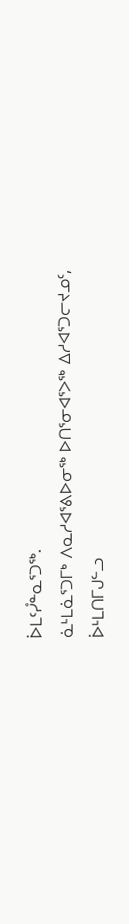ᐆᒪᑦᓮᓐᓇᕐᑐᖅ.
ᓈᒻᒪᓈᕐᑐᒥᒃ ᐱᓇᓱᐊᕐᕕᐅᓂᖅ ᐅᑎᕐᓂᐊᕐᐳᖅ ᐃᓱᐊᕐᑐᓕᔪᓄᑦ, ᐆᒻᒪᑎᒥᒍᓪᓗ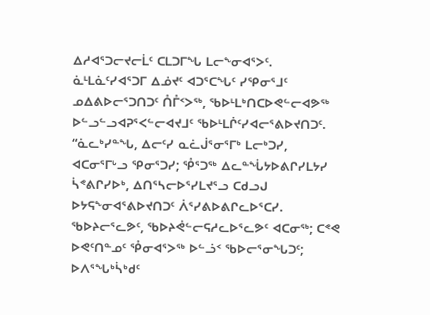ᐃᓱᐊᕐᑐᓕᔪᓕᒫᑦ ᑕᒪᑐᒥᖓ ᒪᓕᖕᓂᐊᕐᐳᑦ.
ᓈᒻᒪᓈᑦᓯᐊᕐᑐᒥ ᐃᓅᔪᑦ ᐊᑐᕐᑕᖓᑦ ᓯᕿᓂᕐᒧᑦ ᓄᐃᕕᐅᓕᕐᑐᑎᑐᑦ ᑍᒤᑉᐳᖅ, ᖃᐅᒻᒪᒃᑎᑕᐅᕙᓪᓕᐊᕗᖅ ᐅᓪᓗᓪᓗᐊᕈᕐᐸᓪᓕᐊᔪᒧᑦ ᖃᐅᒻᒪᒌᑦᓯᐊᓕᕐᕕᐅᔪᑎᑐᑦ.
“ᓈᓚᒃᓯᓐᖓ, ᐃᓕᑦᓯ ᓇᓛᒎᕐᓂᕐᒥᒃ ᒪᓕᒃᑐᓯ, ᐊᑕᓂᕐᒥᒡᓗ ᕿᓂᕐᑐᓯ; ᕾᕐᑐᖅ ᐃᓚᓐᖔᔭᐅᕕᒋᓯᒪᔭᓯ ᓵᕝᕕᒋᓯᐅᒃ, ᐃᑎᕐᓴᓕᐅᕐᓯᒪᔪᕐᓗ ᑕᑯᓗᒍ ᐅᔭᕋᖕᓂᐊᕐᕕᐅᔪᑎᑐᑦ ᐲᕐᓯᕕᐅᕕᒋᓚᐅᕐᑕᓯ.
ᖃᐅᔨᓕᕐᓚᕗᑦ, ᖃᐅᔨᕚᓪᓕᕋᓱᓚᐅᕐᓚᕗᑦ ᐊᑕᓂᖅ; ᑕᕝᕙ ᐅᕙᑦᑎᓐᓄᑦ ᕾᓂᐊᕐᐳᖅ ᐅᓪᓘᑉ ᖃᐅᓕᕐᓂᖓᑐᑦ; ᐅᐱᕐᖓᒃᓵᒃᑯᑦ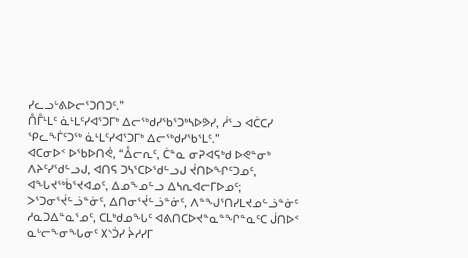ᓯᓚᓗᒡᕕᐅᓕᕐᑐᑎᑐᑦ.”
ᑍᒤᒻᒪᑦ ᓈᒻᒪᑦᓯᐊᕐᑐᒥᒃ ᐃᓕᖅᑯᓯᖃᕐᑐᒃᓴᐅᕗᓯ, ᓲᕐᓗ ᐊᑖᑕᓯ ᕿᓚᖕᒦᑦᑐᖅ ᓈᒻᒪᑦᓯᐊᕐᑐᒥᒃ ᐃᓕᖅᑯᓯᖃᕐᒪᑦ.”
ᐊᑕᓂᐅᑉ ᐅᖃᐅᑎᕚ, “ᐂᓕᕆᑦ, ᑖᓐᓇ ᓂᕈᐊᕋᒃᑯ ᐅᕙᓐᓂᒃ ᐱᔨᑦᓯᖁᓪᓗᒍ, ᐊᑎᕋ ᑐᓴᕐᑕᐅᖁᓪᓗᒍ ᔫᑎᐅᖏᑦᑐᓄᑦ, ᐊᖓᔪᖅᑳᕐᔪᐊᓄᑦ, ᐃᓄᖕᓄᓪᓗ ᐃᓴᕆᐊᓕᒥᐅᓄᑦ;
ᐳᕐᑐᓂᕐᔫᓪᓘᓐᓃᑦ, ᐃᑎᓂᕐᔫᓪᓘᓐᓃᑦ, ᐱᓐᖑᕐᑎᓯᒪᔪᓄᓪᓘᓐᓃᑦ ᓱᓇᑐᐃᓐᓇᕐᓄᑦ, ᑕᒪᒃᑯᓄᖓᑦ ᐊᕕᑎᑕᐅᔪᓐᓇᓐᖏᓐᓇᑦᑕ ᒎᑎᐅᑉ ᓇᒡᓕᖕᓂᖓᓂᑦ ᙭ᔅᑑᓯ ᔩᓱᓯᒥ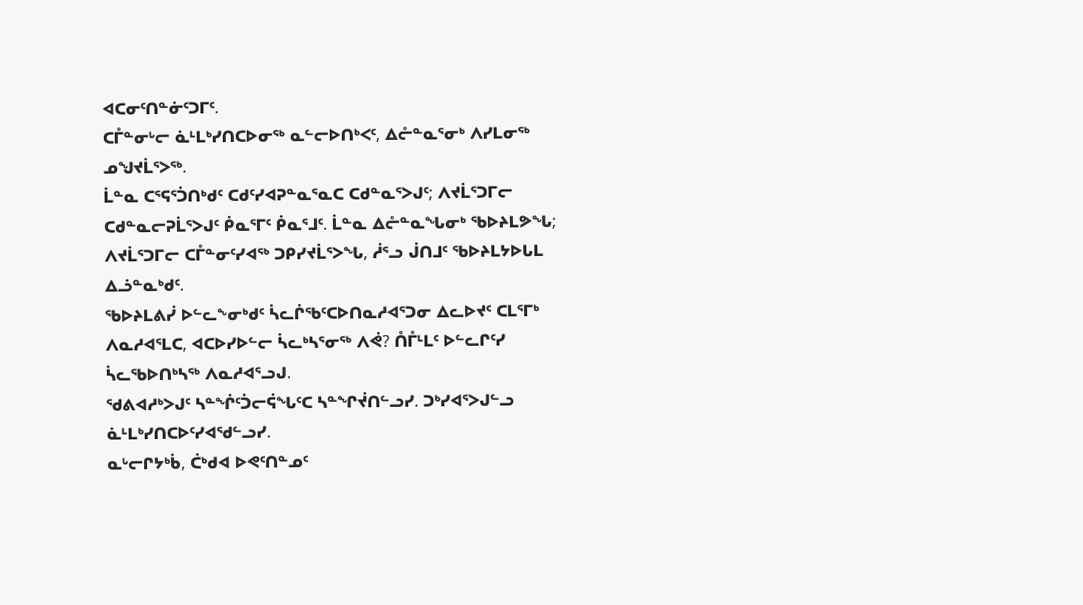ᐊᑕᓂᑦᑎᓐᓃᑦᑐᒥᑦ.
ᑕᒤᓐᓂᒡᓕ ᓈᒻᒪᒃᓯᑎᑕᐅᓂᖅ ᓇᓪᓕᐅᑎᒃᐸᑦ, ᐃᓔᓐᓇᕐᓂᒃ ᐱᓯᒪᓂᖅ ᓄᖑᔪᒫᕐᐳᖅ.
ᒫᓐᓇ ᑕᕐᕋᕐᑑᑎᒃᑯᑦ ᑕᑯᑦᓯᐊᕈᓐᓇᕐᓇᑕ ᑕᑯᓐᓇᕐᐳᒍᑦ; ᐱᔪᒫᕐᑐᒥᓕ ᑕᑯᓐᓇᓕᕈᒫᕐᐳᒍᑦ ᑮᓇᕐᒥᑦ ᑮᓇᕐᒧᑦ. ᒫᓐᓇ ᐃᓔᓐᓇᖓᓂᒃ ᖃᐅᔨᒪᕗᖓ; ᐱᔪᒫᕐᑐᒥᓕ ᑕᒤᓐᓂᑦᓯᐊᖅ ᑐᑭᓯᔪᒫᕐᐳᖓ, ᓲᕐᓗ ᒎᑎᒧᑦ ᖃᐅᔨᒪᔭᐅᒐᒪ ᐃᓘᓐᓇᒃᑯᑦ.
ᖃᐅᔨᒪᕕᓰ ᐅᓪᓚᖕᓂᒃᑯᑦ ᓵᓚᒌᖃᑦᑕᐅᑎᓇᓱᐊᕐᑐᓂ ᐃᓚᐅᔪᑦ ᑕᒪᕐᒥᒃ ᐱᓇᓱᐊᕐᒪᑕ, ᐊᑕᐅᓯᐅᓪᓕ ᓵᓚᒃᓴᕐᓂᖅ ᐱᕚ? ᑍᒤᒻᒪᑦ ᐅᓪᓚᒋᑦᓯ ᓵᓚᖃᐅᑎᒃᓴᖅ ᐱᓇᓱᐊᕐᓗᒍ.
ᖁᕕᐊᓱᒃᐳᒍᑦ ᓴᓐᖐᑦᑑᓕᕌᖓᑦᑕ ᓴᓐᖏᔫᑎᓪᓗᓯ. ᑐᒃᓯᐊᕐᐳᒍᓪᓗ ᓈᒻᒪᒃᓯᑎᑕᐅᑦᓯᐊᖁᓪᓗᓯ.
ᓇᒡᓕᒋᔭᒃᑳ, ᑖᒃᑯᐊ ᐅᕙᑦᑎᓐᓄᑦ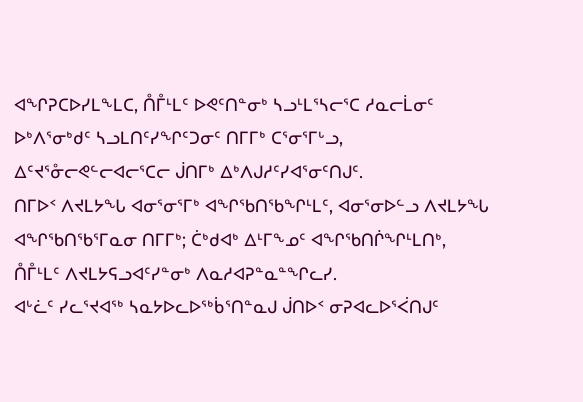ᐊᖏᕈᑕᐅᓯᒪᖕᒪᑕ, ᑍᒤᒻᒪᑦ ᐅᕙᑦᑎᓐᓂᒃ ᓴᓗᒻᒪᕐᓴᓕᕐᑕ ᓱᓇᓕᒫᓂᑦ ᐅᒃᐱᕐᓂᒃᑯᑦ ᓴᓗᒪᑎᑦᓯᖏᑦᑐᓂᑦ ᑎᒥᒥᒃ ᑕᕐᓂᕐᒥᒡᓗ, ᐃᑦᔪᕐᓁᓕᕙᓪᓕᐊᓕᕐᑕᓕ ᒎᑎᒥᒃ ᐃᒃᐱᒍᓱᑦᓯᐊᕐᓂᑦᑎᒍᑦ.
ᑎᒥᐅᑉ ᐱᔪᒪᔭᖓ ᐊᓂᕐᓂᕐᒥᒃ ᐊᖏᖃᑎᖃᖏᒻᒪᑦ, ᐊᓂᕐᓂᐅᓪᓗ ᐱᔪᒪᔭᖓ ᐊᖏᖃᑎᖃᕐᒥᓇᓂ ᑎᒥᒥᒃ; ᑖᒃᑯᐊᒃ ᐃᒻᒥᖕᓄᑦ ᐊᖏᖃᑎᒌᖏᒻᒪᑎᒃ, ᑍᒤᒻᒪᑦ ᐱᔪᒪᔭᕋᓗᐊᑦᓯᓐᓂᒃ ᐱᓇᓱᐊᕈᓐᓇᓐᖏᓚᓯ.
ᐊᒡᓛᑦ ᓯᓚᕐᔪᐊᖅ ᓴᓇᔭᐅᓚᐅᖅᑳᕐᑎᓐᓇᒍ ᒎᑎᐅᑉ ᓂᕈᐊᓚᐅᕐᐹᑎᒍᑦ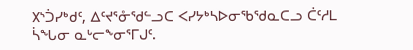᙭ᔅᑑᓯᒃᑯᑦ, ᐃᑦᔪᕐᓁᖁᓪᓗᑕ ᐸᓯᔭᒃᓴᐅᓂᖃᖁᓇᑕᓗ ᑖᑦᓱᒪ ᓵᖓᓂ ᓇᒡᓕᖕᓂᕐᒥᒍᑦ.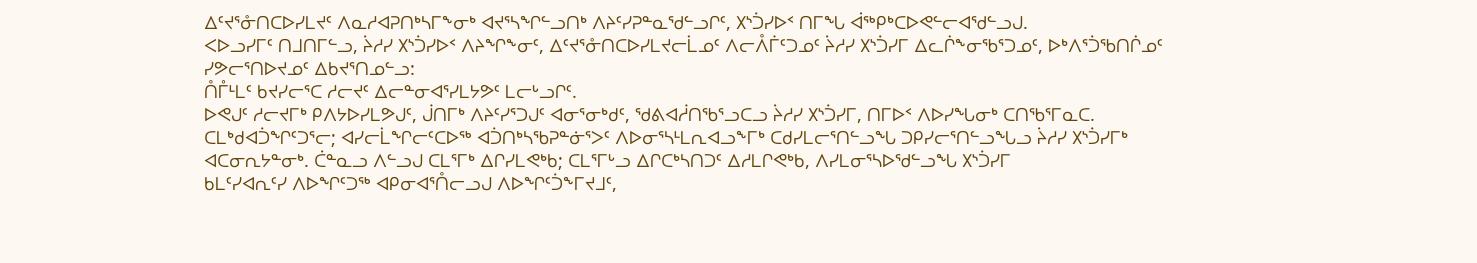ᐃᑦᔪᕐᓁᑎᑕᐅᓯᒪᔪᑦ ᐱᓇᓱᐊᕈᑎᒃᓴᒥᖕᓂᒃ ᐊᔪᕐᓴᖏᓪᓗᑎᒃ ᐱᔨᑦᓯᕈᓐᓇᖁᓪᓗᒋᑦ, ᙭ᔅᑑᓯᐅᑉ ᑎᒥᖓ ᐋᖅᑭᒃᑕᐅᕙᓪᓕᐊᖁᓪᓗᒍ.
ᐸᐅᓗᓯᒥᑦ ᑎᒧᑎᒥᓪᓗ, ᔩᓱᓯ ᙭ᔅᑑᓯᐅᑉ ᐱᔨᖏᖕᓂᑦ, ᐃᑦᔪᕐᓁᑎᑕᐅᓯᒪᔪᓕᒫᓄᑦ ᐱᓕᐰᒦᑦᑐᓄᑦ ᔩᓱᓯ ᙭ᔅᑑᓯᒥ ᐃᓚᒌᖕᓂᖃᕐᑐᓄᑦ, ᐅᒃᐱᕐᑑᖃᑎᒌᓄᑦ ᓯᕗᓕᕐᑎᐅᔪᓄᑦ ᐃᑲᔪᕐᑎᓄᓪᓗ:
ᑍᒤᒻᒪᑦ ᑲᔪᓯᓕᕐᑕ ᓱᓕᔪᑦ ᐃᓕᓐᓂᐊᕐᓯᒪᔭᕗᑦ ᒪᓕᒡᓗᒋᑦ.
ᐅᕙᒍᑦ ᓱᓕᔪᒥᒃ ᑭᐱᔭᐅᓯᒪᕗᒍᑦ, ᒎᑎᒥᒃ ᐱᔨᑦᓯᕐᑐᒍᑦ ᐊᓂᕐᓂᒃᑯᑦ, ᖁᕕᐊᓲᑎᖃᕐᓗᑕᓗ ᔩᓱᓯ ᙭ᔅᑑᓯᒥ, ᑎᒥᐅᑉ ᐱᐅᓯᖓᓂᒃ ᑕᑎᖃᕐᒥᓇᑕ.
ᑕᒪᒃᑯᐊᑑᖏᑦᑐᕐᓕ; ᐊᓯᓕᒫᖏᓕᑦᑕᐅᖅ ᐊᑑᑎᒃᓴᖃᕈᓐᓃᕐᐳᑦ ᐱᐅᓂᕐᓴᒻᒪᕆᐊᓗᖕᒥᒃ ᑕᑯᓯᒪᓕᕐᑎᓪᓗᖓ ᑐᑭᓯᓕᕐᑎᓪᓗᖓᓗ ᔩᓱᓯ ᙭ᔅᑑᓯᒥᒃ ᐊᑕᓂᕆᔭᓐᓂᒃ. ᑖᓐᓇᓗ ᐱᓪᓗᒍ ᑕᒪᕐᒥᒃ ᐃᒋᓯᒪᕙᒃᑲ; ᑕᒪᕐᒥᒡᓗ ᐃᒋᑕᒃᓴᑎᑐᑦ ᐃᓱᒪᒋᕙᒃᑲ, ᐱᓯᒪᓂᕐᓴᐅᖁᓪᓗᖓ ᙭ᔅᑑᓯᒥ
ᑲᒪᑦᓯᐊᕆᑦᓯ ᐱᐅᖏᑦᑐᖅ ᐊᑭᓂᐊᕐᑍᓕᓗᒍ ᐱᐅᖏᑦᑑᖕᒥᔪᒧᑦ,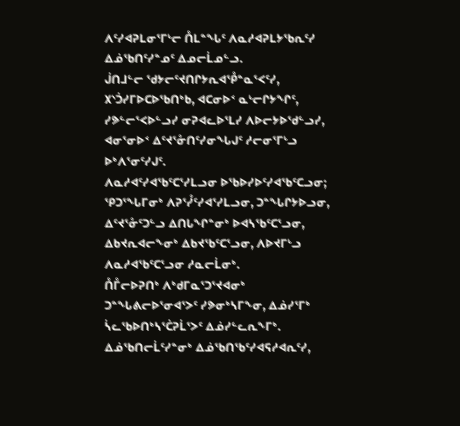ᐱᑦᓯᐊᕈᒪᓂᕐᒥᒡᓕ ᑍᒪᓐᖓᑦ ᐱᓇᓱᐊᕈᒪᔭᖃᕆᑦᓯ ᐃᓅᖃᑎᑦᓯᓐᓄᑦ ᐃᓄᓕᒫᓄᓪᓗ.
ᒎᑎᒧᓪᓕ ᖁᔭᓕᑦᔪᑎᒋᔭᕆᐊᕾᓐᓇᕐᐸᑦᓯ, ᙭ᔅᑑᓯᒥᐅᑕᐅᖃᑎᒃᑲ, ᐊᑕᓂᐅᑉ ᓇᒡᓕᒋᔭᖏᑦ, ᓯᕗᓪᓕᕐᐸᐅᓪᓗᓯ ᓂᕈᐊᓚᐅᕐᒪᓯ ᐱᐅᓕᔭᐅᖁᓪᓗᓯ, ᐊᓂᕐᓂᐅᑉ ᐃᑦᔪᕐᓁᑎᑦᓯᓂᖓᒍᑦ ᓱᓕᓂᕐᒥᒡᓗ ᐅᒃᐱᕐᓂᑦᓯᒍᑦ.
ᐱᓇᓱᐊᑦᓯᐊᖃᑦᑕᕐᓯᒪᓗᓂ ᐅᖃᐅᓯᐅᑦᓯᐊᖃᑦᑕᓗᓂ; ᕿᑐᕐᖓᒥᓂᒃ ᐱᕈᕐᓮᑦᓯᐊᕐᓯᒪᓗᓂ, ᑐᓐᖓᒋᔭᐅᓗᓂ, ᐃᑦᔪᕐᓁᑦᑐᓪᓗ ᐃᑎᒐᖏᓐᓂᒃ ᐅᐊᓴᖃᑦᑕᕐᓗᓂ, ᐃᑲᔪᕆᐊᓕᖕᓂᒃ ᐃᑲᔪᖃᑦᑕᕐᓗᓂ, ᐱᐅᔪᒥᒡᓗ ᐱᓇᓱᐊᖃᑦᑕᕐᓗᓂ ᓱᓇᓕᒫᓂᒃ.
ᑍᒤᓕᐅᕈᑎᒃ ᐱᒃᑯᒥᓇᕐᑐᕐᔪᐊᓂᒃ ᑐᓐᖓᕕᓕᐅᕐᓂᐊᕐᐳᑦ ᓯᕗᓂᒃᓴᒥᖕᓂ, ᐃᓅᓯᕐᒥᒃ ᓵᓚᖃᐅᑎᒃᓴᕐᑖᕈᒫᕐᐳᑦ ᐃᓅᓯᓪᓚᕆᖕᒥᒃ.
ᐃᓅᖃᑎᓕᒫᑦᓯᓐᓂᒃ ᐃᓅᖃᑎᖃᑦᓯᐊᕋᓱᐊᕆᑦᓯ,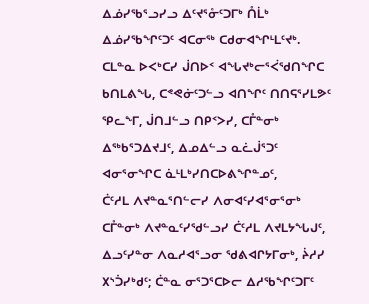ᐃᓅᓯᖃᕐᓗᓯᓗ ᐃᑦᔪᕐᓁᑦᑐᒥᒃ ᑍᒫᒃ ᐃᓅᓯᖃᖏᑦᑐᑦ ᐊᑕᓂᖅ ᑕᑯᓂᐊᖏᒻᒪᑦᔪᒃ.
ᑕᒪᓐᓇ ᐅᐸᒃᑕᓯ ᒎᑎᐅᑉ ᐊᖓᔪᒃᓕᕐᐹᖁᑎᖏᑕ ᑲᑎᒪᕕᖓ, ᑕᕝᕙᓃᑦᑐᓪᓗ ᐊᑎᖏᑦ ᑎᑎᕋᕐᓯᒪᕗᑦ ᕿᓚᖕᒥ, ᒎᑎᒧᓪᓗ ᑎᑭᑉᐳᓯ, ᑕᒤᓐᓂᒃ ᐃᖅᑲᕐᑐᐃᔪᒧᑦ, ᐃᓄᐃᓪᓗ ᓇᓛᒎᕐᑐᑦ ᐊᓂᕐᓂᖏᑕ ᓈᒻᒪᒃᓯᑎᑕᐅᕕᖏᓐᓄᑦ,
ᑖᑦᓱᒪ ᐱᔪᓐᓇᕐᑎᓪᓕᓯ ᐱᓂᐊᑦᓯᐊᕐᓂᕐᓂᒃ ᑕᒤᓐᓂᒃ ᐱᔪᓐᓇᑦᓯᖁᓪᓗᓯ ᑖᑦᓱᒪ ᐱᔪᒪᔭᖓᒍᑦ, ᐃᓗᑦᓯᓐᓂ ᐱᓇᓱᐊᕐᓗᓂ ᖁᕕᐊᒋᔭᒥᓂᒃ, ᔩᓱᓯ ᙭ᔅᑑᓯᒃᑯᑦ; ᑖᓐᓇ ᓂᕐᑐᕐᑕᐅᓕ ᐃᓱᖃᖏᑦᑐᒥᑦ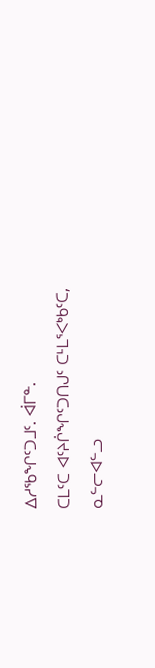ᐃᓱᖃᖏᑦᑐᒧᑦ. ᐋᒥᓐ.
ᑕᒪᑦᑕ ᐊᑦᔨᒌᖏᑦᑐᑎᒍᑦ ᑕᒻᒪᕐᐸᒃᑲᑦᑕ, ᓇᓪᓕᐊᓪᓗ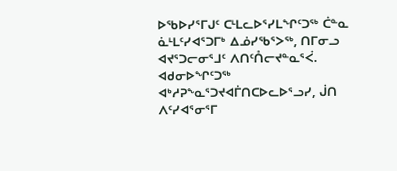ᐅᖃᐅᓯᕐᒥᒍᑦ ᑕᒻᒪᓚᐅᕐᓯᒪᖏᑦᑐᖅ ᑖᓐᓇ ᓈᒻᒪᑦᓯᐊᕐᑐᒥᒃ ᐃᓅᓯᖃᕐᐳᖅ, ᑎᒥᓂᓗ ᐊᔪᕐᑐᓕᓂᕐᒧᑦ ᐱᑎᑦᑍᓕᔪᓐᓇᕐᐹ.
ᐊᑯᓂᐅᖏᑦᑐᖅ ᐊᒃᓱᕈᖕᓇᕐᑐᔪᐊᒦᑎᑕᐅᓚᐅᕐᓗᓯ, ᒎᑎ ᐱᑦᓯᐊᕐᓂᕐᒥ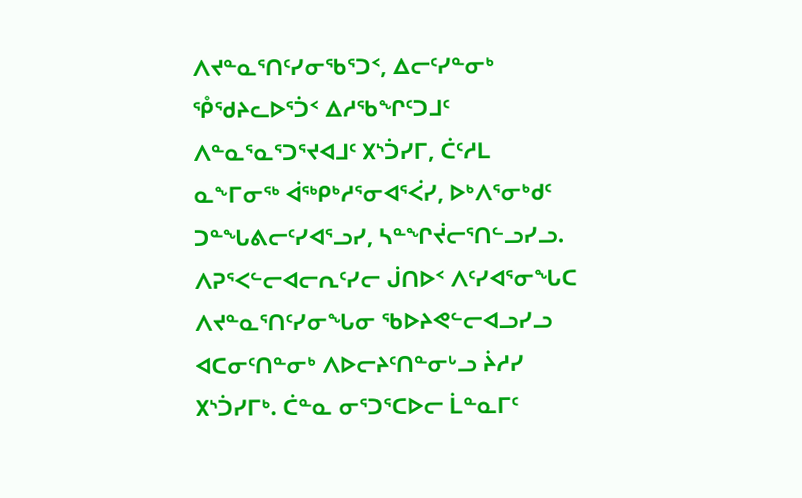ᐱᔪᓐᓇᕐᑎᑦᓯᓂᖃᕐᑐᑉ, ᐃᓕᑦᓯᓐᓂᒃ ᕾᖁᔨᓚᐅᕐᑑᑉ ᐃᓱᖃᖏᑦᑐᒧᑦ ᐱᓐᓇᕐᓇᕐᑐᕐᔪᐊᒧᑦ ᙭ᔅᑑᓯᒥ, ᑖᑦᓱᒪ ᓇᖕᒥᓂᖅ ᐋᖅᑭᒃᓱᕐᓂᐊᕐᐹᓯ, ᐅᒃᐱᕐᓂᒃᑯᑦ ᑐᓐᖓᕕᓕᑦᓯᐊᕐᓗᓯ, ᓴᓐᖏᔫᓕᕐᑎᓪᓗᓯᓗ.
ᐱᕈᕐᐸᓪᓕᐊᓕᕆᑦᓯᓕ ᒎᑎᐅᑉ ᐱᑦᓯᐊᕐᓂᖓᑕ ᐱᔪᓐᓇᕐᑎᑦᓯᓂᖓᓂ ᖃᐅᔨᕙᓪᓕᐊᓗᓯᓗ ᐊᑕᓂᑦᑎᓐᓂᒃ ᐱᐅᓕᔨᑦᑎᓐᓂᒡᓗ ᔩᓱᓯ ᙭ᔅᑑᓯᒥᒃ. ᑖᓐᓇ ᓂᕐᑐᕐᑕᐅᓕ ᒫᓐᓇᒥᑦ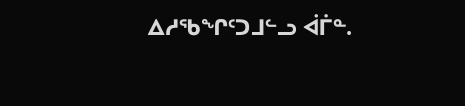ᐃᓱᖃᖏᑦᑐᒧᓪᓗ ᐋᒦᓐ.